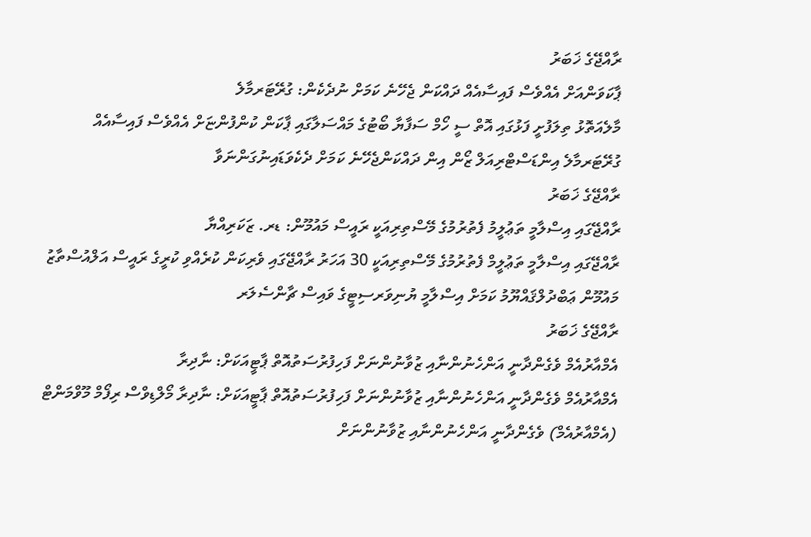ރާއްޖޭގެ ޚަބަރު
ޕާކަވަންއަށް އެއްވެސް ފައިސާއެއް ދައްކަން ޖެހޭނެ ކަމަށް ނުދެކެން: ގުރޭޓަރމާލެ
މާލެއަތޮޅު ތިލަފުށީ ފަޅުގައި އޮތް ސީ ހޯމް ސަފާޔާ ބޯޓުގެ މައްސަލާގައި ޕާކަން ކުންފުންޏަށް އެއްވެސް ފައިސާއެއް ގުރޭޓަރމާލެ އިންޑަސްޓްރިއަލް ޒޯން އިން ދައްކަންޖެހޭނެ ކަމަށް ދެކެވަޑައިނުގަންނަވާ
ރާއްޖޭގެ ޚަބަރު
ރާއްޖޭގައި އިސްލާމީ ތަޢުލީމު ފެތުރުމުގެ މޭސްތިރިއަކީ ރައީސް މައުމޫން: ޑރ. ޒަކަރިއްޔާ
ރާއްޖޭގައި އިސްލާމީ ތަޢުލީމް ފެތުރުމުގެ މޭސްތިރިއަކީ 30 އަހަރު ރާއްޖޭގައި ވެރިކަން ކުރެއްވި ކުރީގެ ރައީސް އަލްއުސްތާޒު މައުމޫން ޢަބްދުލްޤައްޔޫމު ކަމަށް އިސްލާމީ ޔުނިވަރސިޓީގެ ވައިސް ޗާންސެލަރ
ރާއްޖޭގެ ޚަބަރު
އެމްއާރުއެމް ވެގެންދާނީ އަންހެނުންނާއި ޒުވާނުންނަށް ފަހިފުރުސަތުއޮތް ޕާޓީއަކަށް: ނާދިރާ
އެމްއާރުއެމް ވެގެންދާނީ އަންހެނުންނާއި ޒުވާނުންނަށް ފަހިފުރުސަތުއޮތް ޕާޓީއަކަށް: ނާދިރާ މޯލްޑިވްސް ރިފޯމް މޫވްމަންޓް (އެމްއާރުއެމް) ވެގެންދާނީ އަންހެނުންނާއި ޒުވާނުންނަށް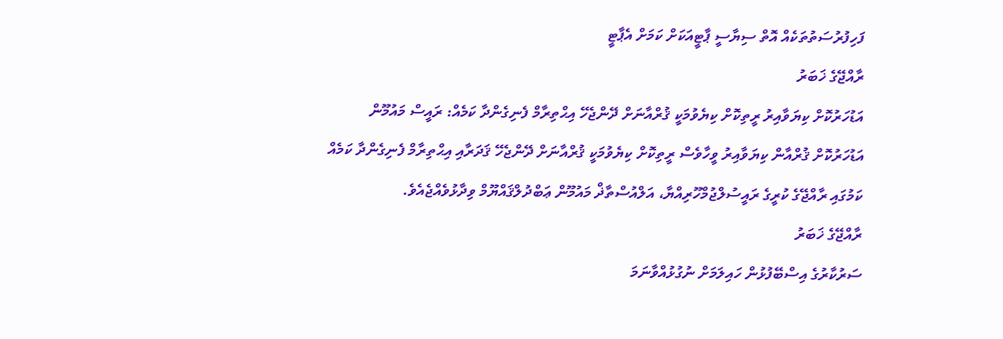ފަހިފުރުސަތުތަކެއް އޮތް ސިޔާސީ ޕާޓީއަކަށް ކަމަށް އެޕާޓީ
ރާއްޖޭގެ ޚަބަރު
އަޑުހަރުކޮށް ކިޔަވާއިރު ރީތިކޮށް ކިޔެވުމަކީ ޤުރްއާނަށް ދޭންޖެހޭ އިޙްތިރާމް ފެނިގެންދާ ކަމެއް: ރައީސް މައުމޫން
އަޑުހަރުކޮށް ޤުރްއާން ކިޔަވާއިރު ވީހާވެސް ރީތިކޮށް ކިޔެވުމަކީ ޤުރްއާނަށް ދޭންޖެހޭ ޤަދަރާއި އިޙްތިރާމް ފެނިގެންދާ ކަމެއް ކަމުގައި ރާއްޖޭގެ ކުރީގެ ރައީސުލްޖުމްހޫރިއްޔާ، އަލްއުސްތާޛް މައުމޫން ޢަބްދުލްޤައްޔޫމް ވިދާޅުވެއްޖެއެވެ.
ރާއްޖޭގެ ޚަބަރު
ސަރުކާރުގެ އިސްބޭފުޅުން ހައިލަމަށް ނުގުޅުއްވާނަމަ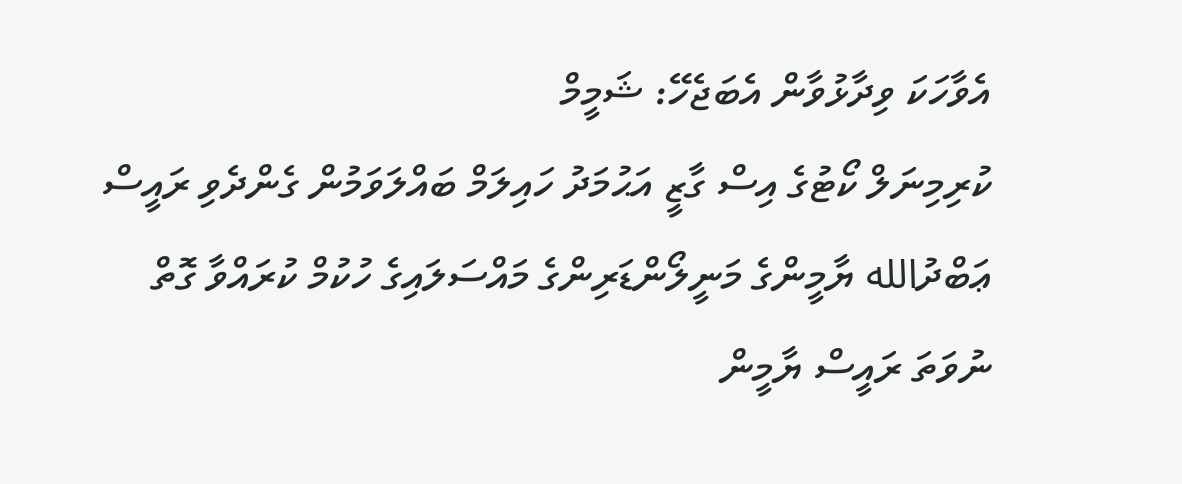އެވާހަކަ ވިދާޅުވާން އެބަޖެހޭ: ޝަމީމް
ކުރިމިނަލް ކޯޓުގެ އިސް ގާޒީ އަޙުމަދު ހައިލަމް ބައްލަވަމުން ގެންދެވި ރައީސް ޢަބްދުالله ޔާމީންގެ މަނީލޯންޑަރިންގެ މައްސަލައިގެ ހުކުމް ކުރައްވާ ގޮތް ނުވަތަ ރައީސް ޔާމީން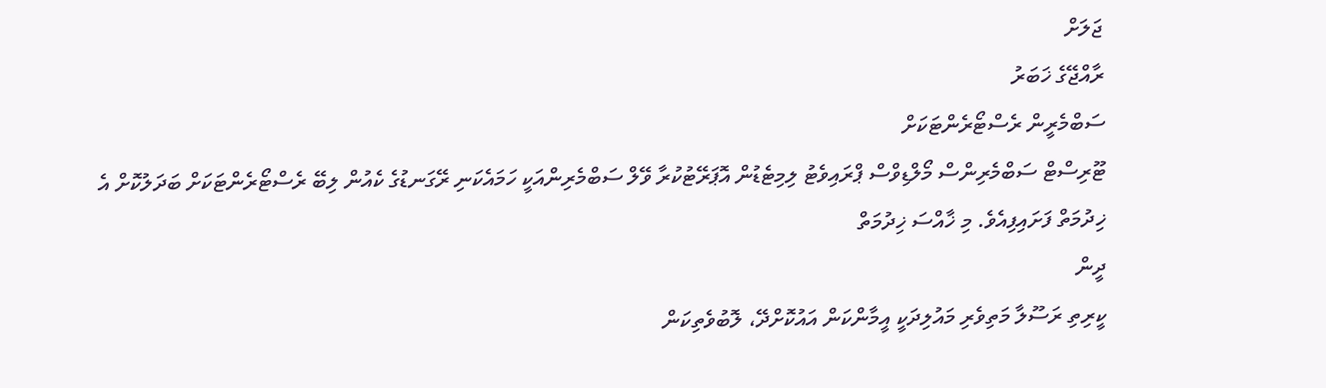ޖަލަށް
ރާއްޖޭގެ ޚަބަރު
ސަބްމެރީން ރެސްޓޯރެންޓަކަށް
ޓޫރިސްޓް ސަބްމެރިންސް މޯލްޑިވްސް ޕްރައިވެޓު ލިމިޓެޑުން އޮޕަރޭޓުކުރާ ވޭލް ސަބްމެރިންއަކީ ހަމައެކަނި ރޭގަނޑުގެ ކެއުން ލިބޭ ރެސްޓޯރެންޓަކަށް ބަދަލުކޮށް އެ ޚިދުމަތް ފަށައިފިއެވެ. މި ޚާއްސަ ޚިދުމަތް
ދީން
ކީރިތި ރަސޫލާ މަތިވެރި މައުލިދަކީ އީމާންކަން އައުކޮށްދޭ، ލޮބުވެތިކަން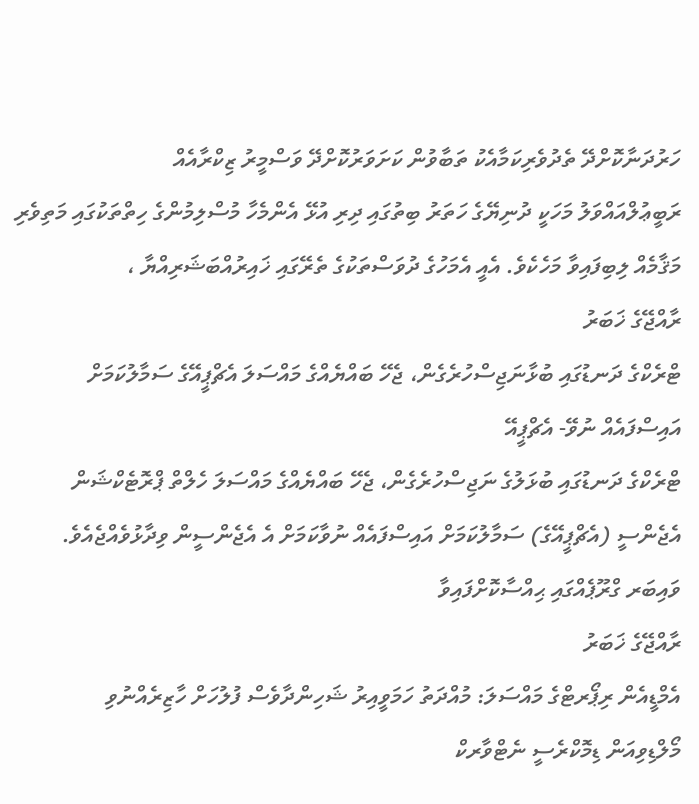ހަރުދަނާކޮށްދޭ ތެދުވެރިކަމާއެކު ތަބާވުން ކަށަވަރުކޮށްދޭ ވަސްމީރު ޒިކްރާއެއް
ރަބީޢުލްއައްވަލު މަހަކީ ދުނިޔޭގެ ހަތަރު ބިތުގައި ދިރި އުޅޭ އެންމެހާ މުސްލިމުންގެ ހިތްތަކުގައި މަތިވެރި މަޤާމެއް ލިބިފައިވާ މަހެކެވެ. އެއީ އެމަހުގެ ދުވަސްތަކުގެ ތެރޭގައި ޚައިރުއްބަޝަރިއްޔާ ،
ރާއްޖޭގެ ޚަބަރު
ޓްރެކްގެ ދަނޑުގައި ބުޅާނަޖިސްހުރެގެން، ޖެހޭ ބައްޔެއްގެ މައްސަލަ އެޗްޕީއޭގެ ސަމާލުކަމަށް އައިސްފައެއް ނުވޭ- އެޗްޕީއޭ
ޓްރެކްގެ ދަނޑުގައި ބުޅަލުގެ ނަޖިސްހުރެގެން، ޖެހޭ ބައްޔެއްގެ މައްސަލަ ހެލްތް ޕްރޮޓެކްޝަން އެޖެންސީ (އެޗްޕީއޭގެ) ސަމާލުކަމަށް އައިސްފައެއް ނުވާކަމަށް އެ އެޖެންސީން ވިދާޅުވެއްޖެއެވެ. ވައިބަރ ގްރޫޕެއްގައި ޙިއްސާކޮށްފައިވާ
ރާއްޖޭގެ ޚަބަރު
އެމްޑީއެން ރިޕޯރޓްގެ މައްސަލަ: މުއްދަތު ހަމަވީއިރު ޝަހިންދާވެސް ފުލުހަށް ހާޒިރެއްނުވި
މޯލްޑިވިއަން ޑިމޮކްރެސީ ނެޓްވާރކް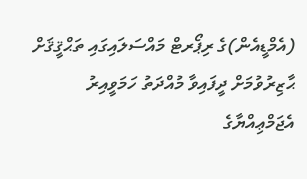(އެމްޑީއެން)ގެ ރިޕޯރޓް މައްސަލައިގައި ތަޙްޤީޤަށް ޙާޒިރުވުމަށް ދީފައިވާ މުއްދަތު ހަމަވީއިރު އެޖަމްޢިއްޔާގެ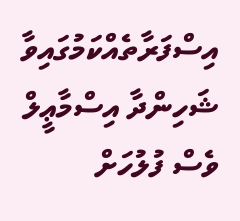އިސްފަރާތެއްކަމުގައިވާ ޝަހިންދާ އިސްމާޢީލް ވެސް ފުލުހަށް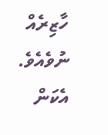ހާޒިރެއް ނުވެއެވެ. އެކަން